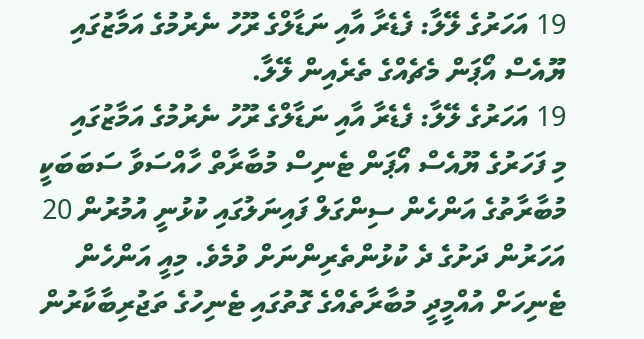19 އަހަރުގެ ލޭލާ: ފެޑެރާ އާއި ނަޑާލްގެ ރޫހު ނެރުމުގެ އަމާޒުގައި
ޔޫއެސް އޯޕަން މެޗެއްގެ ތެރެއިން ލޭލާ.
19 އަހަރުގެ ލޭލާ: ފެޑެރާ އާއި ނަޑާލްގެ ރޫހު ނެރުމުގެ އަމާޒުގައި
މި ފަހަރުގެ ޔޫއެސް އޯޕަން ޓެނިސް މުބާރާތް ހާއްސަވާ ސަބަބަކީ މުބާރާތުގެ އަންހެން ސިންގަލް ފައިނަލުގައި ކުޅުނީ އުމުރުން 20 އަހަރުން ދަށުގެ ދެ ކުޅުންތެރިންނަށް ވުމެވެ. މިއީ އަންހެން ޓެނިހަށް އުއްމީދީ މުބާރާތެއްގެ ގޮތުގައި ޓެނިހުގެ ތަޖުރިބާކާރުން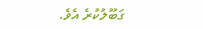ގަބޫލުކުރެ އެވެ.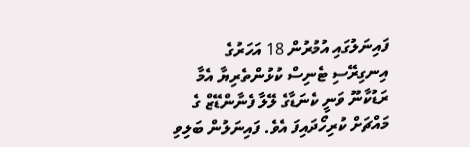ފައިނަލުގައި އުމުރުން 18 އަހަރުގެ އިނގިރޭސި ޓެނިސް ކުޅުންތެރިޔާ އެމާ ރަޑުކާނޫ ވަނީ ކެނަޑާގެ ލޭލާ ފެނާންޑޭޒް ގެ މައްޗަށް ކުރިހޯދައިފަ އެވެ. ފައިނަލުން ބަލިވި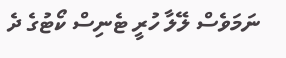ނަމަވެސް ލޭލާ ހުރީ ޓެނިސް ކޯޓުގެ ދެ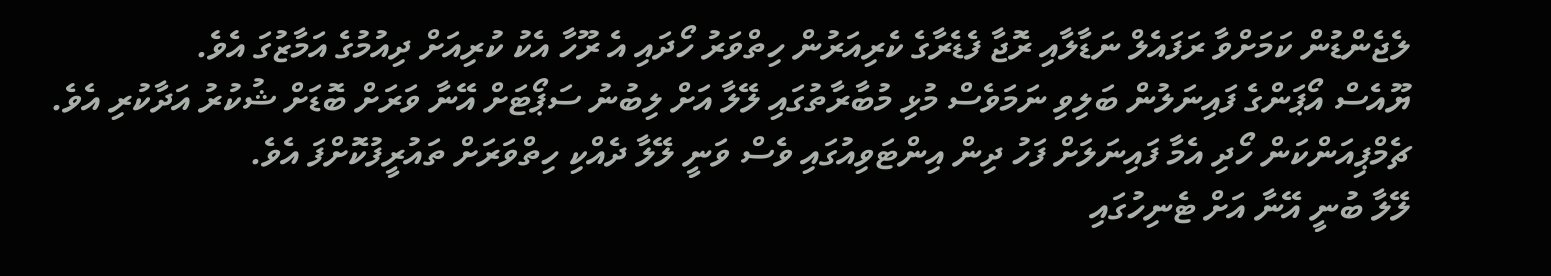ލެޖެންޑުން ކަމަށްވާ ރަފައެލް ނަޑާލާއި ރޮޖާ ފެޑެރާގެ ކެރިއަރުން ހިތްވަރު ހޯދައި އެ ރޫހާ އެކު ކުރިއަށް ދިއުމުގެ އަމާޒުގަ އެވެ.
ޔޫއެސް އޯޕަންގެ ފައިނަލުން ބަލިވި ނަމަވެސް މުޅި މުބާރާތުގައި ލޭލާ އަށް ލިބުނު ސަޕޯޓަށް އޭނާ ވަރަށް ބޮޑަށް ޝުކުރު އަދާކުރި އެވެ. ޗެމްޕިއަންކަން ހޯދި އެމާ ފައިނަލަށް ފަހު ދިން އިންޓަވިއުގައި ވެސް ވަނީ ލޭލާ ދެއްކި ހިތްވަރަށް ތައުރީފުކޮށްފަ އެވެ.
ލޭލާ ބުނީ އޭނާ އަށް ޓެނިހުގައި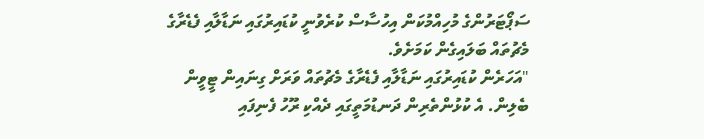ސަޕޯޓަރުންގެ މުހިއްމުކަން އިހުސާސް ކުރެވުނީ ކުޑައިރުގައި ނަޑާލާއި ފެޑެރާގެ މެޗުތައް ބަލައިގެން ކަމަށެވެ.
"އަހަރެން ކުޑައިރުގައި ނަޑާލާއި ފެޑެރާގެ މެޗުތައް ވަރަށް ގިނައިން ޓީވީން ބެލިން. އެ ކުޅުންތެރިން ދަނޑުމަތީގައި ދެއްކި ރޫހު ފެނިފައި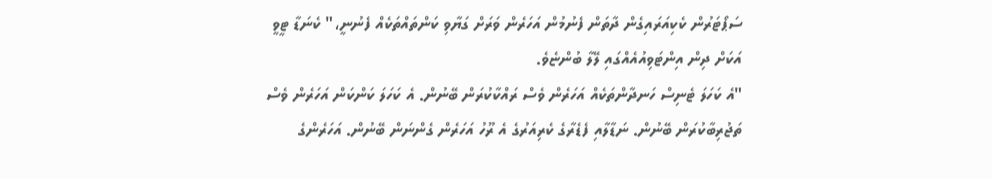ސަޕޯޓަރުން ކެކިއަރައިގެން ދާތަން ފެނުމުން އަހަރެން ވަރަށް ގަޔާވި ކަންތައްތަކެއް ފެނުނީ،" ކެނަޑާ ޓީވީ އަކަށް ދިން އިންޓަވިއުއެއްގައި ލޭލާ ބުންޏެވެ.
"އެ ކަހަލަ ޓެނިސް ހަނދާންތަކެއް އަހަރެން ވެސް ރައްކާކުރަން ބޭނުން. އެ ކަހަލަ ކަންކަން އަހަރެން ވެސް ތަޖުރިބާކުރަން ބޭނުން. ނަޑާލާއި ފެޑެރާގެ ކެރިއަރުގެ އެ ރޫހު އަހަރެން ގެންނަން ބޭނުން. އަހަރެންގެ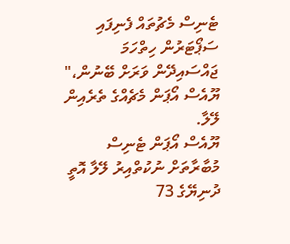ޓެނިސް މެޗުތައް ފެނިފައި ސަޕޯޓަރުން ހިތްހަމަ ޖައްސައިދޭން ވަރަށް ބޭނުން،"
ޔޫއެސް އޯޕަން މެޗެއްގެ ތެރެއިން ލޭލާ.
ޔޫއެސް އޯޕަން ޓެނިސް މުބާރާތަށް ނުކުތްއިރު ލޭލާ އޮތީ ދުނިޔޭގެ 73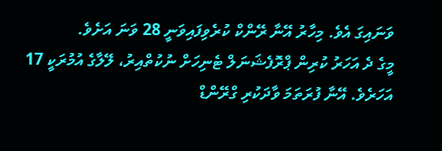ވަނައިގަ އެވެ. މިހާރު އޭނާ ރޭންކް ކުރެވިފައިވަނީ 28 ވަނަ އަށެވެ.
މީގެ ދެ އަހަރު ކުރިން ޕްރޮފެޝަނަލް ޓެނިހަށް ނުކުތްއިރު، ލޭލާގެ އުމުރަކީ 17 އަހަރެވެ. އޭނާ ފުރަތަމަ ވާދަކުރި ގްރޭންޑް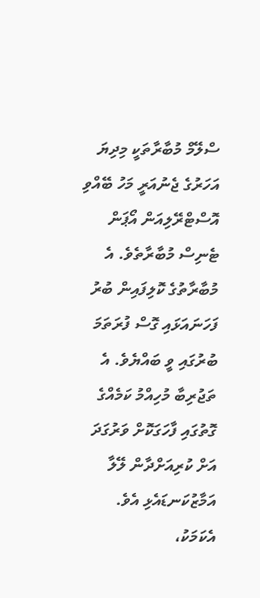ސްލޭމް މުބާރާތަކީ މިދިޔަ އަހަރުގެ ޖެނުއަރީ މަހު ބޭއްވި އޮސްޓްރޭލިއަން އޯޕަން ޓެނިސް މުބާރާތެވެ. އެ މުބާރާތުގެ ކޮލިފައިން ބުރު ފަހަނައަޅައި ގޮސް ފުރަތަމަ ބުރުގައި ވީ ބައްޔެވެ. އެ ތަޖުރިބާ މުހިއްމު ކަމެއްގެ ގޮތުގައި ފާހަގަކޮށް ވަރުގަދަ އަށް ކުރިއަށްދާން ލޭލާ އަމާޒުކަނޑައެޅި އެވެ. އެކަމަކު،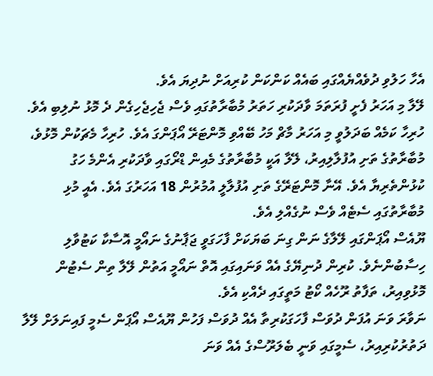އެހާ ހަލުވި ދުވެއްޔެއްގައި ބައެއް ކަންކަން ކުރިއަށް ނުދިޔަ އެވެ.
ލޭލާ މި އަހަރު ފެށީ ފުރަތަމަ ވާދަކުރި ހަތަރު މުބާރާތުގައި ވެސް ޖެހިޖެހިގެން ދެ މޮޅު ނުލިބި އެވެ. ހުރިހާ ކަމެއް ބަދަލުވީ މި އަހަރު މާޗް މަހު ބޭއްވި މޮންޓަރޭ އޯޕަންގަ އެވެ. ހުރިހާ މެޗަކުން މޮޅުވެ، މުބާރާތުގެ ތަށި އުފުލާލިއިރު، ލޭލާ އަކީ މުބާރާތުގެ މެއިން ޑްރޯގައި ވާދަކުރި އެންމެ ހަގު ކުޅުންތެރިޔާ އެވެ. އޭނާ މޮންޓަރޭގެ ތަށި އުފުލާލީ އުމުރުން 18 އަހަރުގަ އެވެ. އެއީ މުޅި މުބާރާތުގައި ސެޓެއް ވެސް ނުގެއްލި އެވެ.
ޔޫއެސް އޯޕަންގައި ލޭލާގެ ނަން ގިނަ ބަޔަކަށް ފާހަގަވީ ޖަޕާނުގެ ނައޯމީ އޮސާކާ ކަޓުވާލި ހިސާބުންނެވެ. ކުރިން ދުނިޔޭގެ އެއް ވަނައިގައި އޮތް ނައޯމީ އަތުން ލޭލާ ތިން ސެޓުން މޮޅުވިއިރު، ތަފާތު ރޫހެއް ކޯޓު މަތީގައި ދެއްކި އެވެ.
ނަވާރަ ވަނަ އުފަން ދުވަސް ފާހަގަކުރިތާ އެއް ދުވަސް ފަހުން ޔޫއެސް އޯޕަން ސެމީ ފައިނަލަށް ލޭލާ ދަތުރުކުރިއިރު، ސެމީގައި ވަނީ ބެލަރޫސްގެ އެއް ވަނަ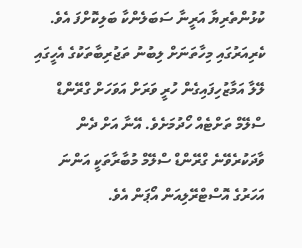ކުޅުންތެރިޔާ އަރީނާ ސަބަލެންކާ ބަލިކޮށްފަ އެވެ.
ކެރިއަރުގައި މިހާތަނަށް ލިބުނު ތަޖުރިބާތަކުގެ އެހީގައި ލޭލާ އަމާޒުހިފައިގެން ހުރީ ވަރަށް އަވަހަށް ގްރޭންޑް ސްލޭމް ތަށްޓެއް ހޯދުމަށެވެ. އޭނާ އަށް ދެން ވާދަކުރެވޭނެ ގްރޭންޑް ސްލޭމް މުބާރާތަކީ އަންނަ އަހަރުގެ އޮސްޓްރޭލިއަން އޯޕަން އެވެ.